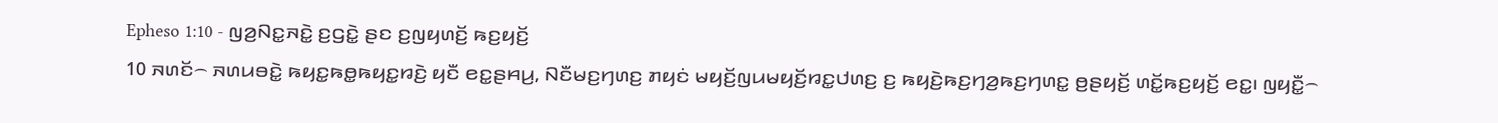Epheso 1:10 - ꤜꤤ꤬ꤡꤢ꤭ꤏꤢꤧ꤭ ꤢ꤬ꤞꤢꤧ꤭ ꤔꤢ ꤢ꤬ꤜꤟꤛꤢꤩ꤬ ꤒꤢ꤬ꤟꤢꤩ꤬
10 ꤏꤛꤢꤩ꤮ ꤏꤛꤣꤋꤢꤧ꤭ ꤒꤟꤢ꤭ꤒꤥ꤭ꤒꤟꤢ꤭ꤙꤢꤧ꤬ ꤟꤢꤪ ꤕꤢ꤭ꤔꤌꤣ꤬, ꤡꤢꤪꤗꤢ꤬ꤚꤛꤢ꤬ ꤊꤟꤢꤦ ꤗꤟꤢꤩ꤬ꤜꤣꤗꤟꤢꤩ꤬ꤙꤢ꤭ꤓꤛꤢ꤬ ꤢ꤬ ꤒꤟꤢꤧ꤬ꤒꤢ꤬ꤚꤤ꤬ꤒꤢ꤬ꤚꤛꤢ꤭ ꤥ꤬ꤔꤟꤢꤩ꤬ ꤛꤢꤩ꤭ꤒꤢ꤬ꤟꤢꤩ꤬ ꤕꤢ꤭꤯ ꤜꤟꤢꤪ꤭꤮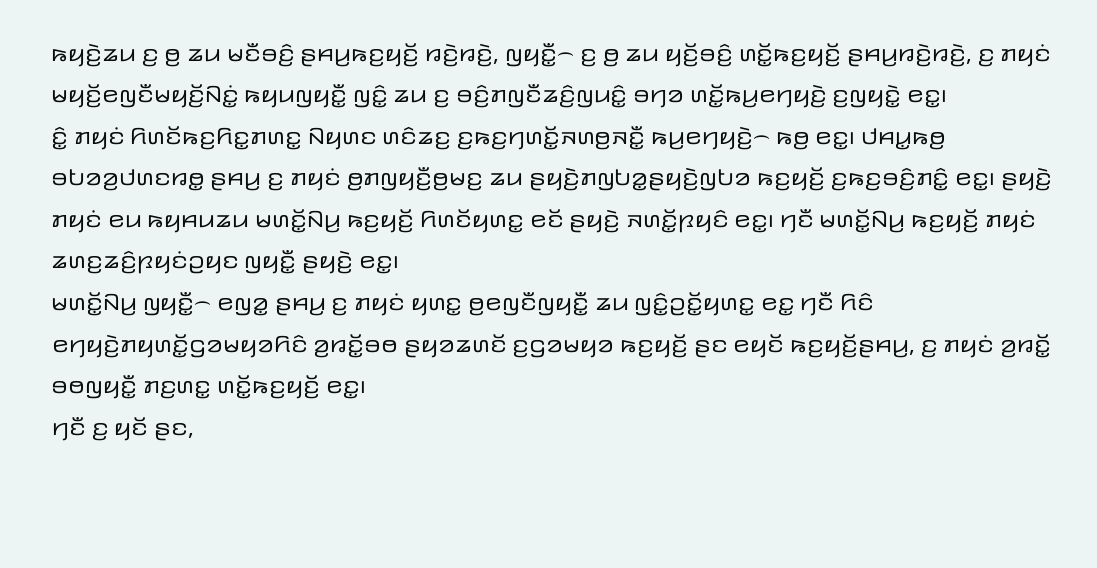ꤒꤟꤢꤧ꤬ꤘꤣ ꤢ꤬ ꤥ꤬ ꤘꤣ ꤗꤢꤪꤋꤢꤨ꤬ ꤔꤌꤣ꤬ꤒꤢ꤬ꤟꤢꤩ꤬ ꤙꤢꤧ꤬ꤙꤢꤧ꤬, ꤜꤟꤢꤪ꤭꤮ ꤢ꤬ ꤥ꤬ ꤘꤣ ꤟꤢꤩ꤬ꤋꤢꤨ꤬ ꤛꤢꤩ꤭ꤒꤢ꤬ꤟꤢꤩ꤬ ꤔꤌꤣ꤬ꤙꤢꤧ꤬ꤙꤢꤧ꤬, ꤢ꤬ ꤊꤟꤢꤦ ꤗꤟꤢꤩ꤬ꤕꤜꤢꤪꤗꤟꤢꤩ꤬ꤡꤢꤦ꤭ ꤒꤟꤣꤜꤟꤢꤪ꤭ ꤜꤢꤨ꤭ ꤘꤣ ꤢ꤬ ꤋꤢꤨ꤬ꤊꤜꤢꤪꤘꤢꤨ꤬ꤜꤣꤢꤨ꤭ ꤋꤚꤤ ꤛꤢꤩ꤭ꤒꤣ꤬ꤕꤚꤟꤢꤧ꤬ ꤢ꤬ꤜꤟꤢꤧ꤭ ꤕꤢ꤭꤯
ꤢꤨ꤭ ꤊꤟꤢꤦ ꤖꤛꤢꤩꤒꤢ꤬ꤖꤢ꤭ꤊꤛꤢ꤭ ꤡꤟꤛꤢ ꤛꤢꤨꤘꤢ꤬ ꤢ꤬ꤒꤢ꤬ꤚꤛꤢꤩ꤭ꤏꤛꤥ꤬ꤏꤢꤪ꤭ ꤒꤣ꤬ꤕꤚꤟꤢꤧ꤬꤮ ꤒꤥ꤬ ꤕꤢ꤭꤯ ꤓꤌꤣ꤭ꤒꤥ꤬ ꤋꤝꤤꤤ꤬ꤓꤛꤢꤙꤥ꤭ ꤔꤌꤣ꤬ ꤢ꤬ ꤊꤟꤢꤦ ꤥ꤬ꤊꤜꤟꤢꤪ꤬ꤥ꤬ꤗꤢ꤬ ꤘꤣ ꤔꤟꤢꤧ꤬ꤊꤜꤝꤤ꤭ꤔꤟꤢꤧ꤬ꤜꤝꤤ ꤒꤢ꤬ꤟꤢꤩ꤬ ꤢ꤬ꤒꤢ꤬ꤋꤢꤨ꤬ꤊꤢꤨ꤭ ꤕꤢ꤭꤯ ꤔꤟꤢꤧ꤬ ꤊꤟꤢꤦ ꤕꤣ ꤒꤟꤌꤣꤘꤣ ꤗꤛꤢꤩ꤭ꤡꤣ꤬ ꤒꤢ꤬ꤟꤢꤩ꤬ ꤖꤛꤢꤩꤟꤛꤢ꤭ ꤕꤢꤩ ꤔꤟꤢꤧ꤬ ꤏꤛꤢꤩ꤭ꤐꤟꤢꤨ ꤕꤢ꤭꤯ ꤚꤢꤪ ꤗꤛꤢꤩ꤭ꤡꤣ꤬ ꤒꤢ꤬ꤟꤢꤩ꤬ ꤊꤟꤢꤦ ꤘꤛꤢ꤬ꤘꤢꤨ꤬ꤐꤟꤢꤦꤑꤟꤢ ꤜꤟꤢꤪ꤭ ꤔꤟꤢꤧ꤬ ꤕꤢ꤭꤯
ꤗꤛꤢꤩ꤭ꤡꤣ꤬ ꤜꤟꤢꤪ꤭꤮ ꤕꤜꤤ꤭ ꤔꤌꤣ꤬ ꤢ꤬ ꤊꤟꤢꤦ ꤟꤛꤢ꤭ ꤥ꤬ꤕꤜꤢꤪꤜꤟꤢꤪ꤭ ꤘꤣ ꤜꤢꤨ꤭ꤑꤢꤩ꤭ꤟꤛꤢ꤭ ꤕꤢ꤭ ꤚꤢꤪ ꤖꤢꤨ ꤕꤚꤟꤢꤧ꤬ꤊꤟꤛꤢꤩ꤭ꤞꤤꤗꤟꤤꤖꤢꤨ ꤤ꤬ꤙꤢꤩ꤭ꤋꤥ ꤔꤟꤤꤘꤛꤢꤩ ꤢ꤬ꤞꤤꤗꤟꤤ ꤒꤢ꤬ꤟꤢꤩ꤬ ꤔꤢ ꤕꤟꤢꤩ ꤒꤢ꤬ꤟꤢꤩ꤬ꤔꤌꤣ꤬, ꤢ꤬ ꤊꤟꤢꤦ ꤤ꤬ꤙꤢꤩ꤭ ꤋꤥꤜꤟꤢꤪ꤭ ꤊꤢ꤬ꤛꤢ꤭ ꤛꤢꤩ꤭ꤒꤢ꤬ꤟꤢꤩ꤬ ꤕꤢ꤭꤯
ꤚꤢꤪ ꤢ꤬ ꤟꤢꤩ ꤔꤢ,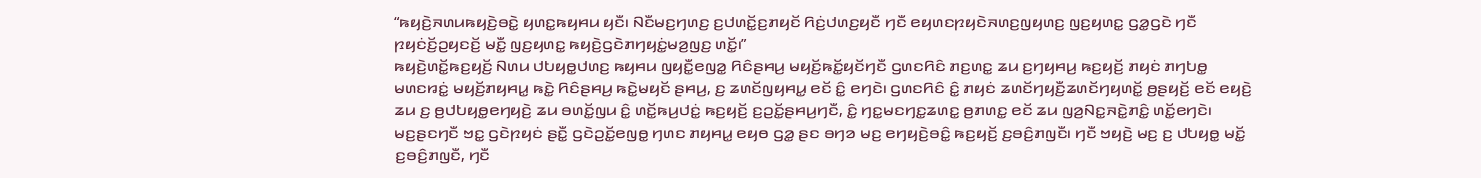“ꤒꤟꤢꤧ꤬ꤏꤛꤣꤒꤟꤢꤧ꤬ꤋꤢꤧ꤭ ꤟꤛꤢ꤭ꤒꤟꤌꤣ ꤟꤢꤪ꤯ ꤡꤢꤪꤗꤢ꤬ꤚꤛꤢ꤬ ꤢ꤬ꤓꤛꤢꤩ꤭ꤢ꤬ꤊꤟꤢꤩ ꤖꤢꤦ꤬ꤓꤛꤢ꤬ꤟꤢꤪ ꤚꤢꤪ ꤕꤟꤛꤢꤐꤟꤢꤧꤏꤛꤢ꤬ꤜꤟꤛꤢ꤬ ꤜꤢ꤬ꤟꤛꤢ꤭ ꤞꤤ꤭ꤞꤢꤧ ꤚꤢꤪ ꤐꤟꤢꤦꤢꤩ꤬ꤑꤟꤢꤢꤩ꤬ ꤗꤢꤪ꤭ ꤜꤢ꤬ꤟꤛꤢ꤭ ꤒꤟꤢꤧ꤬ꤞꤢꤧꤊꤚꤟꤢꤦ꤭ꤗꤤ꤬ꤜꤢ꤬ ꤛꤢꤩ꤭꤯”
ꤒꤟꤢꤧ꤬ꤛꤢꤩ꤭ꤒꤢ꤬ꤟꤢꤩ꤬ ꤡꤛꤣ ꤓꤝꤟꤥ꤭ꤓꤛꤢ꤬ ꤒꤟꤌꤣ ꤜꤟꤢꤪ꤭ꤕꤜꤤ꤭ ꤖꤢꤨꤔꤌꤣ꤬ ꤗꤟꤢꤩ꤬ꤒꤢꤩ꤭ꤟꤢꤩꤚꤢꤪ ꤞꤛꤢꤖꤢꤨ ꤊꤢ꤬ꤛꤢ꤭ ꤘꤣ ꤢ꤬ꤚꤟꤌꤣ꤬ ꤒꤢ꤬ꤟꤢꤩ꤬ ꤊꤟꤢꤦ ꤊꤚꤝꤥ꤭ ꤗꤛꤢꤙꤢꤦ꤭ ꤗꤟꤢꤩ꤬ꤊꤟꤌꤣ꤭ ꤒꤢꤧ꤭ ꤖꤢꤨꤔꤌꤣ꤬ ꤒꤢꤧ꤭ꤗꤟꤢꤩ ꤔꤌꤣ꤬, ꤢ꤬ ꤘꤛꤢꤩꤜꤟꤌꤣ꤭ ꤕꤢꤩ ꤢꤨ꤭ ꤕꤚꤢꤧ꤯ ꤞꤛꤢꤖꤢꤨ ꤢꤨ꤭ ꤊꤟꤢꤦ ꤘꤛꤢꤩꤚꤟꤢꤪ꤬ꤘꤛꤢꤩꤚꤟꤛꤢꤩ꤭ ꤥ꤬ꤔꤟꤢꤩ꤬ ꤕꤢꤩ ꤕꤟꤢꤧ꤬ ꤘꤣ ꤢ꤬ ꤥ꤬ꤓꤝꤟꤥ꤭ꤕꤚꤟꤢꤧ꤬ ꤘꤣ ꤋꤛꤢꤩ꤭ꤜꤣ ꤢꤨ꤭ ꤛꤢꤩ꤭ꤒꤣ꤬ꤓꤢꤦ꤭ ꤒꤢ꤬ꤟꤢꤩ꤬ ꤢ꤬ꤑꤢꤩ꤭ꤔꤌꤣ꤬ꤚꤢꤪ, ꤢꤨ꤭ ꤚꤢ꤭ꤗꤢꤚꤢ꤭ꤘꤛꤢ꤭ ꤥ꤬ꤊꤛꤢ꤭ ꤕꤢꤩ ꤘꤣ ꤜꤤ꤬ꤡꤢ꤭ꤏꤢꤧ꤭ꤊꤢꤨ꤭ ꤛꤢꤩ꤭ꤕꤚꤢꤧ꤯
ꤗꤢ꤬ꤔꤢꤚꤢꤪ ꤠꤢ꤭ ꤞꤢꤧꤐꤟꤢꤦ ꤔꤢꤪ꤭ ꤞꤢꤧꤑꤢꤩ꤭ꤕꤜꤥ꤭ ꤚꤛꤢ ꤊꤟꤌꤣ꤭ ꤕꤟꤥ ꤞꤤ꤭ ꤔꤢ ꤋꤚꤤ ꤗꤢ꤬ ꤕꤚꤟꤢꤧ꤬ꤋꤢꤨ꤭ ꤒꤢ꤬ꤟꤢꤩ꤬ ꤢ꤬ꤋꤢꤨ꤬ꤊꤜꤢꤪ꤯ ꤚꤢꤪ ꤠꤟꤢꤧ꤬ ꤗꤢ꤬ ꤢ꤬ ꤓꤝꤟꤥ꤭ ꤗꤢꤩ꤭ ꤢ꤬ꤋꤢꤨ꤬ꤊꤜꤢꤪ, ꤚꤢꤪ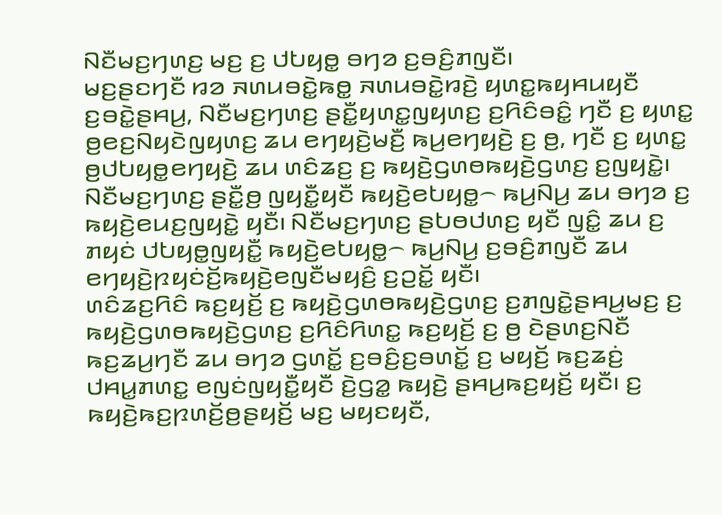ꤡꤢꤪꤗꤢ꤬ꤚꤛꤢ꤬ ꤗꤢ꤬ ꤢ꤬ ꤓꤝꤟꤥ꤭ ꤋꤚꤤ ꤢ꤬ꤋꤢꤨ꤬ꤊꤜꤢꤪ꤯
ꤗꤢ꤬ꤔꤢꤚꤢꤪ ꤙꤤ ꤏꤛꤣꤋꤢꤧ꤭ꤒꤥ꤭ ꤏꤛꤣꤋꤢꤧ꤭ꤙꤢꤧ꤬ ꤟꤛꤢ꤭ꤒꤟꤌꤣꤟꤢꤪ ꤢ꤬ꤋꤢꤧ꤭ꤔꤌꤣ꤬, ꤡꤢꤪꤗꤢ꤬ꤚꤛꤢ꤬ ꤔꤢꤪ꤭ꤟꤛꤢ꤭ꤜꤟꤛꤢ꤬ ꤢ꤬ꤖꤢꤨꤋꤢꤨ꤭ ꤚꤢꤪ ꤢ꤬ ꤟꤛꤢ꤭ ꤥ꤬ꤕꤢ꤬ꤡꤟꤢꤧꤜꤟꤛꤢ꤬ ꤘꤣ ꤕꤚꤟꤢꤧ꤬ꤗꤢꤪ꤬ ꤒꤣ꤬ꤕꤚꤟꤢꤧ꤬ ꤢ꤬ ꤥ꤬, ꤚꤢꤪ ꤢ꤬ ꤟꤛꤢ꤭ ꤥ꤬ꤓꤝꤟꤥ꤭ꤕꤚꤟꤢꤧ꤬ ꤘꤣ ꤛꤢꤨꤘꤢ꤬ ꤢ꤬ ꤒꤟꤢꤧ꤬ꤞꤛꤥꤒꤟꤢꤧ꤬ꤞꤛꤢ꤬ ꤢ꤬ꤜꤟꤢꤧ꤭꤯
ꤡꤢꤪꤗꤢ꤬ꤚꤛꤢ꤬ ꤔꤢꤪ꤭ꤥ꤬ ꤜꤟꤢꤪ꤭ꤟꤢꤪ ꤒꤟꤢꤧ꤬ꤕꤝꤟꤥ꤭꤮ ꤒꤣ꤬ꤡꤣ꤬ ꤘꤣ ꤋꤚꤤ ꤢ꤬ ꤒꤟꤢꤧ꤬ꤕꤣꤢ꤬ꤜꤟꤢꤧ꤭ ꤟꤢꤪ꤯ ꤡꤢꤪꤗꤢ꤬ꤚꤛꤢ꤬ ꤔꤝꤥꤓꤛꤢ꤬ ꤟꤢꤪ ꤜꤢꤨ꤭ ꤘꤣ ꤢ꤬ ꤊꤟꤢꤦ ꤓꤝꤟꤥ꤭ꤜꤟꤢꤪ꤭ ꤒꤟꤢꤧ꤬ꤕꤝꤟꤥ꤭꤮ ꤒꤣ꤬ꤡꤣ꤬ ꤢ꤬ꤋꤢꤨ꤬ꤊꤜꤢꤪ ꤘꤣ ꤕꤚꤟꤢꤧ꤬ꤐꤟꤢꤦꤢꤩ꤬ꤒꤟꤢꤧ꤬ꤕꤜꤢꤪꤗꤟꤢꤨ꤬ ꤢ꤬ꤑꤢꤩ꤭ ꤟꤢꤪ꤯
ꤛꤢꤨꤘꤢ꤬ꤖꤢꤨ ꤒꤢ꤬ꤟꤢꤩ꤬ ꤢ꤬ ꤒꤟꤢꤧ꤬ꤞꤛꤥꤒꤟꤢꤧ꤬ꤞꤛꤢ꤬ ꤢ꤬ꤊꤜꤢꤧ꤭ꤔꤌꤣ꤬ꤗꤢ꤬ ꤢ꤬ ꤒꤟꤢꤧ꤬ꤞꤛꤥꤒꤟꤢꤧ꤬ꤞꤛꤢ꤬ ꤢ꤬ꤖꤢꤨꤖꤛꤢ꤭ ꤒꤢ꤬ꤟꤢꤩ꤬ ꤢ꤬ ꤥ꤬ ꤢꤧꤔꤛꤢ꤬ꤡꤢꤪ ꤒꤢ꤬ꤘꤣ꤬ꤚꤢꤪ ꤘꤣ ꤋꤚꤤ ꤞꤛꤢꤩ꤭ ꤢ꤬ꤋꤢꤨ꤬ꤢ꤬ꤋꤛꤢꤩ꤭ ꤢ꤬ ꤗꤟꤢꤩ꤬ ꤒꤢ꤬ꤘꤢꤦ꤬ ꤓꤌꤣ꤭ꤊꤛꤢ꤭ ꤕꤜꤢꤦꤜꤟꤢꤪ꤭ꤟꤢꤪ ꤢꤧ꤬ꤞꤤ꤭ ꤒꤟꤢꤧ꤬ ꤔꤌꤣ꤬ꤒꤢ꤬ꤟꤢꤩ꤬ ꤟꤢꤪ꤯ ꤢ꤬ ꤒꤟꤢꤧ꤬ꤒꤢ꤬ꤐꤛꤢꤩ꤬ꤥ꤬ꤔꤟꤢꤩ꤬ ꤗꤢ꤬ ꤗꤟꤢꤟꤢꤪ,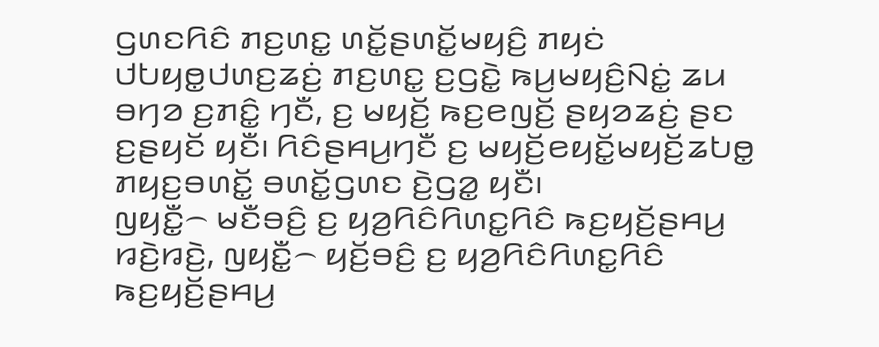ꤞꤛꤢꤖꤢꤨ ꤊꤢ꤬ꤛꤢ꤭ ꤛꤢꤩ꤭ꤔꤛꤢꤩ꤭ꤗꤟꤢꤨ꤬ ꤊꤟꤢꤦ ꤓꤝꤟꤥ꤭ꤓꤛꤢ꤬ꤘꤢꤦ꤬ ꤊꤢ꤬ꤛꤢ꤭ ꤢ꤬ꤞꤢꤧ꤭ ꤒꤣ꤬ꤗꤟꤢꤨ꤬ꤡꤢꤦ꤭ ꤘꤣ ꤋꤚꤤ ꤢ꤬ꤊꤢꤨ꤭ ꤚꤢꤪ, ꤢ꤬ ꤗꤟꤢꤩ꤬ ꤒꤢ꤬ꤕꤜꤢꤩ꤬ ꤔꤟꤤꤘꤢꤦ꤬ ꤔꤢ ꤢ꤬ꤔꤟꤢꤩ ꤟꤢꤪ꤯ ꤖꤢꤨꤔꤌꤣ꤬ꤚꤢꤪ ꤢ꤬ ꤗꤟꤢꤩ꤬ꤕꤟꤢꤩ꤭ꤗꤟꤢꤩ꤬ꤘꤝꤥ꤭ ꤊꤟꤢ꤬ꤋꤛꤢꤩ꤭ ꤋꤛꤢꤩ꤭ꤞꤛꤢ ꤢꤧ꤬ꤞꤤ꤭ ꤟꤢꤪ꤯
ꤜꤟꤢꤪ꤭꤮ ꤗꤢꤪꤋꤢꤨ꤬ ꤢ꤬ ꤟꤤ꤬ꤖꤢꤨꤖꤛꤢ꤭ꤖꤢꤨ ꤒꤢ꤬ꤟꤢꤩ꤬ꤔꤌꤣ꤬ ꤙꤢꤧ꤬ꤙꤢꤧ꤬, ꤜꤟꤢꤪ꤭꤮ ꤟꤢꤩ꤬ꤋꤢꤨ꤬ ꤢ꤬ ꤟꤤ꤬ꤖꤢꤨꤖꤛꤢ꤭ꤖꤢꤨ ꤒꤢ꤬ꤟꤢꤩ꤬ꤔꤌꤣ꤬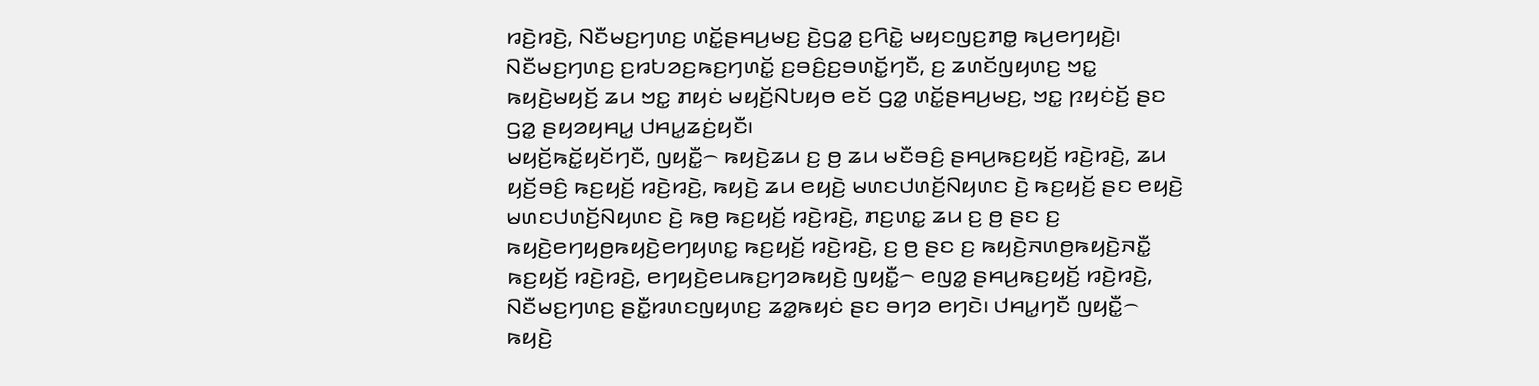ꤙꤢꤧ꤬ꤙꤢꤧ꤬, ꤡꤢꤪꤗꤢ꤬ꤚꤛꤢ꤬ ꤛꤢꤩ꤭ꤔꤌꤣ꤬ꤗꤢ꤬ ꤢꤧ꤬ꤞꤤ꤭ ꤢ꤬ꤖꤢꤧ꤭ ꤗꤟꤢꤜꤢ꤬ꤊꤥ꤭ ꤒꤣ꤬ꤕꤚꤟꤢꤧ꤬꤯
ꤡꤢꤪꤗꤢ꤬ꤚꤛꤢ꤬ ꤢ꤬ꤙꤝꤤꤢ꤬ꤒꤢ꤬ꤚꤛꤢꤩ꤭ ꤢ꤬ꤋꤢꤨ꤬ꤢ꤬ꤋꤛꤢꤩ꤭ꤚꤢꤪ, ꤢ꤬ ꤘꤛꤢꤩꤜꤟꤛꤢ꤬ ꤠꤢ꤭ ꤒꤟꤢꤧ꤬ꤗꤟꤢꤩ꤬ ꤘꤣ ꤠꤢ꤭ ꤊꤟꤢꤦ ꤗꤟꤢꤩ꤬ꤡꤝꤟꤥ ꤕꤢꤩ ꤞꤤ꤭ ꤛꤢꤩ꤭ꤔꤌꤣ꤬ꤗꤢ꤬, ꤠꤢ꤭ ꤐꤟꤢꤦꤢꤩ꤬ ꤔꤢ ꤞꤤ꤭ ꤔꤟꤤꤟꤌꤣ꤭ ꤓꤌꤣ꤭ꤘꤢꤦ꤬ꤟꤢꤪ꤯
ꤗꤟꤢꤩ꤬ꤒꤢꤩ꤭ꤟꤢꤩꤚꤢꤪ, ꤜꤟꤢꤪ꤭꤮ ꤒꤟꤢꤧ꤬ꤘꤣ ꤢ꤬ ꤥ꤬ ꤘꤣ ꤗꤢꤪꤋꤢꤨ꤬ ꤔꤌꤣ꤬ꤒꤢ꤬ꤟꤢꤩ꤬ ꤙꤢꤧ꤬ꤙꤢꤧ꤬, ꤘꤣ ꤟꤢꤩ꤬ꤋꤢꤨ꤬ ꤒꤢ꤬ꤟꤢꤩ꤬ ꤙꤢꤧ꤬ꤙꤢꤧ꤬, ꤒꤟꤢꤧ꤬ ꤘꤣ ꤕꤟꤢꤧ꤬ ꤗꤛꤢꤓꤛꤢꤩ꤬ꤡꤟꤛꤢ ꤢꤧ꤬ ꤒꤢ꤬ꤟꤢꤩ꤬ ꤔꤢ ꤕꤟꤢꤧ꤬ ꤗꤛꤢꤓꤛꤢꤩ꤬ꤡꤟꤛꤢ ꤢꤧ꤬ ꤒꤥ꤬ ꤒꤢ꤬ꤟꤢꤩ꤬ ꤙꤢꤧ꤬ꤙꤢꤧ꤬, ꤊꤢ꤬ꤛꤢ꤭ ꤘꤣ ꤢ꤬ ꤥ꤬ ꤔꤢ ꤢ꤬ ꤒꤟꤢꤧ꤬ꤕꤚꤟꤥ꤬ꤒꤟꤢꤧ꤬ꤕꤚꤟꤛꤢ꤭ ꤒꤢ꤬ꤟꤢꤩ꤬ ꤙꤢꤧ꤬ꤙꤢꤧ꤬, ꤢ꤬ ꤥ꤬ ꤔꤢ ꤢ꤬ ꤒꤟꤢꤧ꤬ꤏꤛꤥ꤬ꤒꤟꤢꤧ꤬ꤏꤢꤪ꤭ ꤒꤢ꤬ꤟꤢꤩ꤬ ꤙꤢꤧ꤬ꤙꤢꤧ꤬, ꤕꤚꤟꤢꤧ꤬ꤕꤣꤒꤢ꤬ꤚꤤꤒꤟꤢꤧ꤬ ꤜꤟꤢꤪ꤭꤮ ꤕꤜꤤ꤭ ꤔꤌꤣ꤬ꤒꤢ꤬ꤟꤢꤩ꤬ ꤙꤢꤧ꤬ꤙꤢꤧ꤬, ꤡꤢꤪꤗꤢ꤬ꤚꤛꤢ꤬ ꤔꤢꤪ꤭ꤙꤛꤢꤜꤟꤛꤢ꤬ ꤘꤤ꤭ꤒꤟꤢꤦ ꤔꤢ ꤋꤚꤤ ꤕꤚꤢꤧ꤯ ꤓꤌꤣ꤭ꤚꤢꤪ ꤜꤟꤢꤪ꤭꤮ ꤒꤟꤢꤧ꤬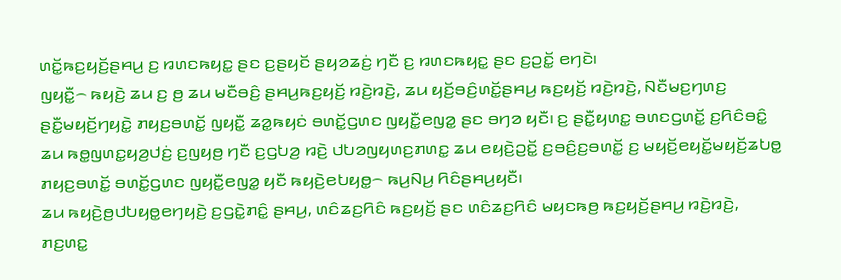ꤛꤢꤩ꤭ꤒꤢ꤬ꤟꤢꤩ꤬ꤔꤌꤣ꤬ ꤢ꤬ ꤙꤛꤢꤒꤟꤢ꤭ ꤔꤢ ꤢ꤬ꤔꤟꤢꤩ ꤔꤟꤤꤘꤢꤦ꤬ ꤚꤢꤪ ꤢ꤬ ꤙꤛꤢꤒꤟꤢ꤭ ꤔꤢ ꤢ꤬ꤑꤢꤩ꤭ ꤕꤚꤢꤧ꤯
ꤜꤟꤢꤪ꤭꤮ ꤒꤟꤢꤧ꤬ ꤘꤣ ꤢ꤬ ꤥ꤬ ꤘꤣ ꤗꤢꤪꤋꤢꤨ꤬ ꤔꤌꤣ꤬ꤒꤢ꤬ꤟꤢꤩ꤬ ꤙꤢꤧ꤬ꤙꤢꤧ꤬, ꤘꤣ ꤟꤢꤩ꤬ꤋꤢꤨ꤬ꤛꤢꤩ꤭ꤔꤌꤣ꤬ ꤒꤢ꤬ꤟꤢꤩ꤬ ꤙꤢꤧ꤬ꤙꤢꤧ꤬, ꤡꤢꤪꤗꤢ꤬ꤚꤛꤢ꤬ ꤔꤢꤪ꤭ꤗꤟꤢꤩ꤬ꤚꤟꤢꤧ꤭ ꤊꤟꤢ꤬ꤋꤛꤢꤩ꤭ ꤜꤟꤢꤪ꤭ ꤘꤤ꤭ꤒꤟꤢꤦ ꤋꤛꤢꤩ꤭ꤞꤛꤢ ꤜꤟꤢꤪ꤭ꤕꤜꤤ꤭ ꤔꤢ ꤋꤚꤤ ꤟꤢꤪ꤯ ꤢ꤬ ꤔꤢꤪ꤭ꤟꤛꤢ꤭ ꤋꤛꤢꤞꤛꤢꤩ꤭ ꤢ꤬ꤖꤢꤨꤋꤢꤨ꤭ ꤘꤣ ꤒꤥ꤭ꤜꤛꤢ꤭ꤟꤤ꤬ꤓꤢꤦ꤬ ꤢ꤬ꤜꤟꤥ꤬ ꤚꤢꤪ ꤢ꤬ꤞꤝꤤ꤬ ꤙꤢꤧ꤬ ꤓꤝꤤꤜꤟꤛꤢ꤬ꤊꤛꤢ꤭ ꤘꤣ ꤕꤟꤢꤧ꤬ꤑꤢꤩ꤭ ꤢ꤬ꤋꤢꤨ꤬ꤢ꤬ꤋꤛꤢꤩ꤭ ꤢ꤬ ꤗꤟꤢꤩ꤬ꤕꤟꤢꤩ꤭ꤗꤟꤢꤩ꤬ꤘꤝꤥ꤭ ꤊꤟꤢ꤬ꤋꤛꤢꤩ꤭ ꤋꤛꤢꤩ꤭ꤞꤛꤢ ꤜꤟꤢꤪ꤭ꤕꤜꤤ꤭ ꤟꤢꤪ ꤒꤟꤢꤧ꤬ꤕꤝꤟꤥ꤭꤮ ꤒꤣ꤬ꤡꤣ꤬ ꤖꤢꤨꤔꤌꤣ꤬ꤟꤢꤪ꤯
ꤘꤣ ꤒꤟꤢꤧ꤬ꤥ꤬ꤓꤝꤟꤥ꤭ꤕꤚꤟꤢꤧ꤬ ꤢ꤬ꤞꤢꤧ꤭ꤊꤢꤨ꤭ ꤔꤌꤣ꤬, ꤛꤢꤨꤘꤢ꤬ꤖꤢꤨ ꤒꤢ꤬ꤟꤢꤩ꤬ ꤔꤢ ꤛꤢꤨꤘꤢ꤬ꤖꤢꤨ ꤗꤟꤢꤒꤥ꤬ ꤒꤢ꤬ꤟꤢꤩ꤬ꤔꤌꤣ꤬ ꤙꤢꤧ꤬ꤙꤢꤧ꤬, ꤊꤢ꤬ꤛꤢ꤭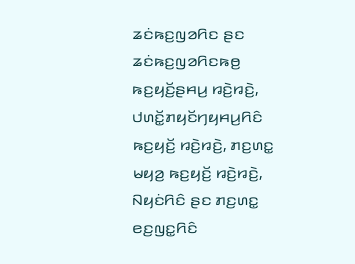ꤘꤢꤦꤒꤢ꤬ꤜꤤꤖꤢ ꤔꤢ ꤘꤢꤦꤒꤢ꤬ꤜꤤꤖꤢꤒꤥ꤬ ꤒꤢ꤬ꤟꤢꤩ꤬ꤔꤌꤣ꤬ ꤙꤢꤧ꤬ꤙꤢꤧ꤬, ꤓꤛꤢꤩ꤭ꤊꤟꤢꤩꤚꤟꤌꤣ꤬ꤖꤢꤨ ꤒꤢ꤬ꤟꤢꤩ꤬ ꤙꤢꤧ꤬ꤙꤢꤧ꤬, ꤊꤢ꤬ꤛꤢ꤭ ꤗꤟꤤ꤬ ꤒꤢ꤬ꤟꤢꤩ꤬ ꤙꤢꤧ꤬ꤙꤢꤧ꤬, ꤡꤟꤢꤦꤖꤢꤨ ꤔꤢ ꤊꤢ꤬ꤛꤢ꤭ ꤕꤢ꤬ꤜꤢ꤭ꤖꤢꤨ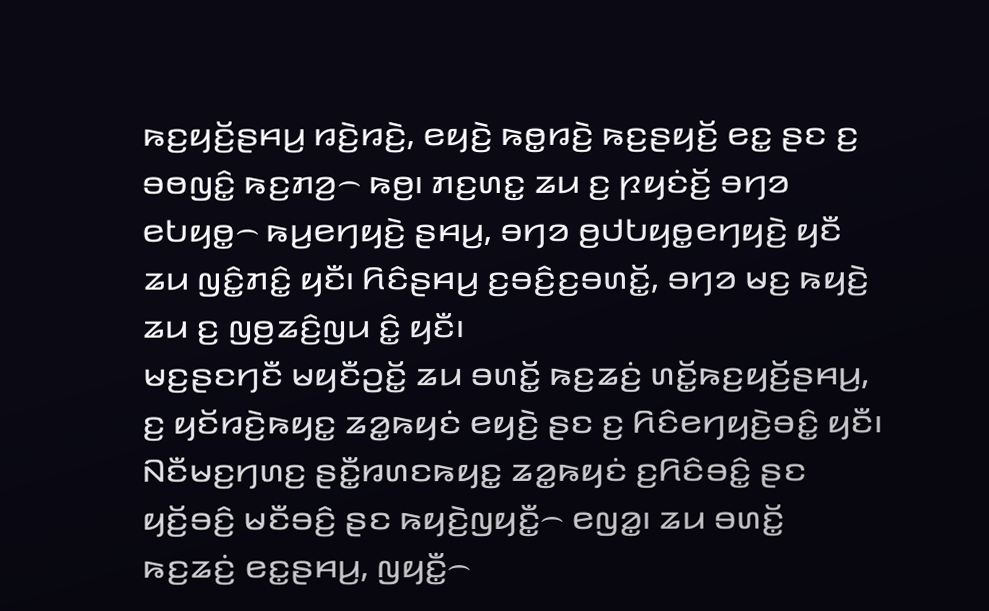ꤒꤢ꤬ꤟꤢꤩ꤬ꤔꤌꤣ꤬ ꤙꤢꤧ꤬ꤙꤢꤧ꤬, ꤕꤟꤢꤧ꤬ ꤒꤥ꤭ꤙꤢꤧ꤬ ꤒꤢ꤬ꤔꤟꤢꤩ꤬ ꤕꤢ꤭ ꤔꤢ ꤢ꤬ ꤋꤥꤜꤢꤨ꤭ ꤒꤢ꤬ꤊꤤ꤬꤮ ꤒꤥ꤬꤯ ꤊꤢ꤬ꤛꤢ꤭ ꤘꤣ ꤢ꤬ ꤐꤟꤢꤦꤢꤩ꤬ ꤋꤚꤤ ꤕꤝꤟꤥ꤭꤮ ꤒꤣ꤬ꤕꤚꤟꤢꤧ꤬ ꤔꤌꤣ꤬, ꤋꤚꤤ ꤥ꤬ꤓꤝꤟꤥ꤭ꤕꤚꤟꤢꤧ꤬ ꤟꤢꤪ ꤘꤣ ꤜꤢꤨ꤭ꤊꤢꤨ꤭ ꤟꤢꤪ꤯ ꤖꤢꤨꤔꤌꤣ꤬ ꤢ꤬ꤋꤢꤨ꤬ꤢ꤬ꤋꤛꤢꤩ꤭, ꤋꤚꤤ ꤗꤢ꤬ ꤒꤟꤢꤧ꤬ ꤘꤣ ꤢ꤬ ꤜꤥ꤬ꤘꤢꤨ꤬ꤜꤣ ꤢꤨ꤭ ꤟꤢꤪ꤯
ꤗꤢ꤬ꤔꤢꤚꤢꤪ ꤗꤟꤢꤪꤑꤢꤩ꤭ ꤘꤣ ꤋꤛꤢꤩ꤭ ꤒꤢ꤬ꤘꤢꤦ꤬ ꤛꤢꤩ꤭ꤒꤢ꤬ꤟꤢꤩ꤬ꤔꤌꤣ꤬, ꤢ꤬ ꤟꤢꤩꤙꤢꤧ꤬ꤒꤟꤢ꤭ ꤘꤤ꤭ꤒꤟꤢꤦ ꤕꤟꤢꤧ꤬ ꤔꤢ ꤢ꤬ ꤖꤢꤨꤕꤚꤟꤢꤧ꤬ꤋꤢꤨ꤭ ꤟꤢꤪ꤯ ꤡꤢꤪꤗꤢ꤬ꤚꤛꤢ꤬ ꤔꤢꤪ꤭ꤙꤛꤢꤒꤟꤢ꤭ ꤘꤤ꤭ꤒꤟꤢꤦ ꤢ꤬ꤖꤢꤨꤋꤢꤨ꤭ ꤔꤢ ꤟꤢꤩ꤬ꤋꤢꤨ꤬ ꤗꤢꤪꤋꤢꤨ꤬ ꤔꤢ ꤒꤟꤢꤧ꤬ꤜꤟꤢꤪ꤭꤮ ꤕꤜꤤ꤭꤯ ꤘꤣ ꤋꤛꤢꤩ꤭ ꤒꤢ꤬ꤘꤢꤦ꤬ ꤕꤢ꤭ꤔꤌꤣ꤬, ꤜꤟꤢꤪ꤭꤮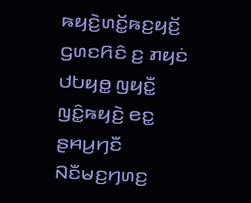ꤒꤟꤢꤧ꤬ꤛꤢꤩ꤭ꤒꤢ꤬ꤟꤢꤩ꤬ ꤞꤛꤢꤖꤢꤨ ꤢ꤬ ꤊꤟꤢꤦ ꤓꤝꤟꤥ꤭ ꤜꤟꤢꤪ꤭ ꤜꤢꤨ꤭ꤒꤟꤢꤧ꤬ ꤕꤢ꤭ ꤔꤌꤣ꤬ꤚꤢꤪ ꤡꤢꤪꤗꤢ꤬ꤚꤛꤢ꤬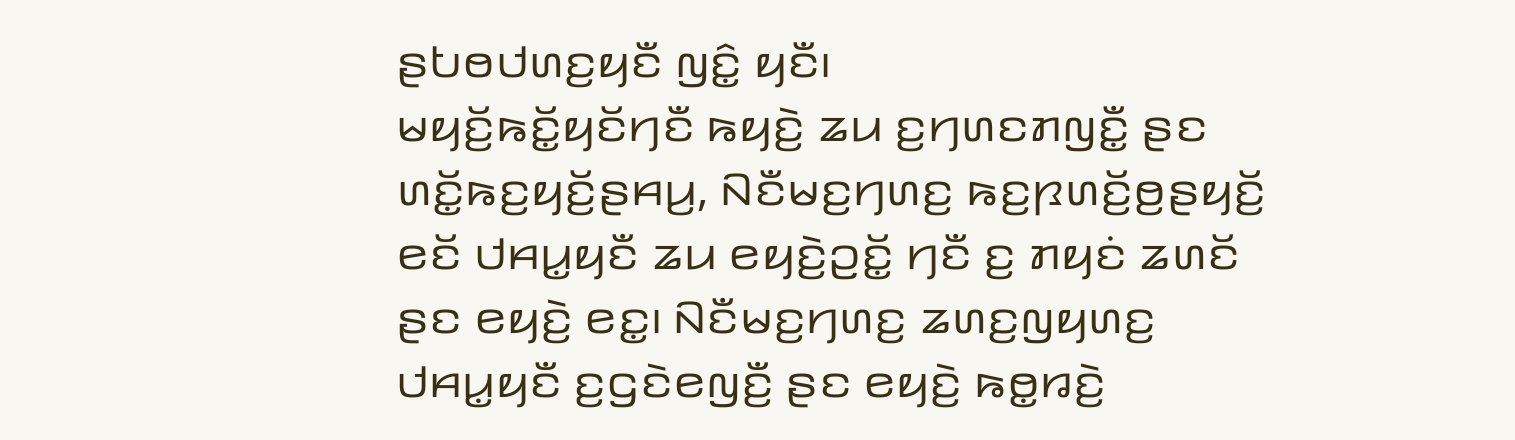ꤔꤝꤥꤓꤛꤢ꤬ꤟꤢꤪ ꤜꤢꤨ꤭ ꤟꤢꤪ꤯
ꤗꤟꤢꤩ꤬ꤒꤢꤩ꤭ꤟꤢꤩꤚꤢꤪ ꤒꤟꤢꤧ꤬ ꤘꤣ ꤢ꤬ꤚꤛꤢꤊꤜꤢꤪ꤭ ꤔꤢ ꤛꤢꤩ꤭ꤒꤢ꤬ꤟꤢꤩ꤬ꤔꤌꤣ꤬, ꤡꤢꤪꤗꤢ꤬ꤚꤛꤢ꤬ ꤒꤢ꤬ꤐꤛꤢꤩ꤬ꤥ꤬ꤔꤟꤢꤩ꤬ ꤕꤢꤩ ꤓꤌꤣ꤭ꤟꤢꤪ ꤘꤣ ꤕꤟꤢꤧ꤬ꤑꤢꤩ꤭ ꤚꤢꤪ ꤢ꤬ ꤊꤟꤢꤦ ꤘꤛꤢꤩ ꤔꤢ ꤕꤟꤢꤧ꤬ ꤕꤢ꤭꤯ ꤡꤢꤪꤗꤢ꤬ꤚꤛꤢ꤬ ꤘꤛꤢ꤬ꤜꤟꤛꤢ꤬ ꤓꤌꤣ꤭ꤟꤢꤪ ꤢ꤬ꤞꤢꤧꤕꤜꤢꤪ꤬ ꤔꤢ ꤕꤟꤢꤧ꤬ ꤒꤥ꤭ꤙꤢꤧ꤬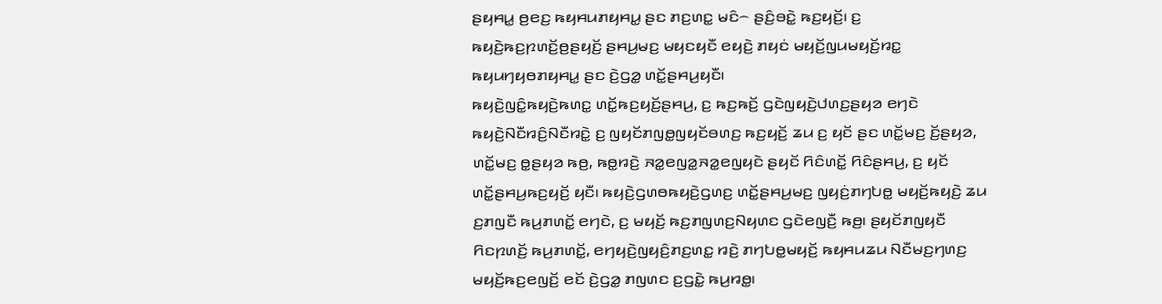ꤔꤟꤌꤣ꤭ ꤥ꤬ꤕꤢ꤬ ꤒꤟꤌꤣꤊꤟꤌꤣ꤭ ꤔꤢ ꤊꤢ꤬ꤛꤢ꤭ ꤗꤢꤨ꤮ ꤔꤢꤨ꤬ꤋꤢꤧ꤭ ꤒꤢ꤬ꤟꤢꤩ꤬꤯ ꤢ꤬ ꤒꤟꤢꤧ꤬ꤒꤢ꤬ꤐꤛꤢꤩ꤬ꤥ꤬ꤔꤟꤢꤩ꤬ ꤔꤌꤣ꤬ꤗꤢ꤬ ꤗꤟꤢꤟꤢꤪ ꤕꤟꤢꤧ꤬ ꤊꤟꤢꤦ ꤗꤟꤢꤩ꤬ꤜꤣꤗꤟꤢꤩ꤬ꤙꤢ꤭ ꤒꤟꤣꤚꤟꤥꤊꤟꤌꤣ꤭ ꤔꤢ ꤢꤧ꤬ꤞꤤ꤭ ꤛꤢꤩ꤭ꤔꤌꤣ꤬ꤟꤢꤪ꤯
ꤒꤟꤢꤧ꤬ꤜꤢꤨ꤭ꤒꤟꤢꤧ꤬ꤒꤛꤢ꤭ ꤛꤢꤩ꤭ꤒꤢ꤬ꤟꤢꤩ꤬ꤔꤌꤣ꤬, ꤢ꤬ ꤒꤢ꤬ꤒꤢꤩ꤬ ꤞꤢꤧꤜꤟꤢꤧ꤬ꤓꤛꤢ꤬ꤔꤟꤤ ꤕꤚꤢꤧ ꤒꤟꤢꤧ꤬ꤡꤢꤪꤙꤢꤨ꤬ꤡꤢꤪꤙꤢꤧ꤭ ꤢ꤬ ꤜꤟꤢꤩꤊꤜꤥ꤭ꤜꤟꤢꤩꤋꤛꤢ꤬ ꤒꤢ꤬ꤟꤢꤩ꤬ ꤘꤣ ꤢ꤬ ꤟꤢꤩ ꤔꤢ ꤛꤢꤩ꤭ꤗꤢ꤬ ꤢꤩ꤬ꤔꤟꤤ, ꤛꤢꤩ꤭ꤗꤢ꤬ ꤥ꤭ꤔꤟꤤ ꤒꤥ꤬, ꤒꤥ꤭ꤙꤢꤧ꤬ ꤏꤤ꤭ꤕꤜꤤ꤭ꤏꤤ꤭ꤕꤜꤟꤢꤧ ꤔꤟꤢꤩ ꤖꤢꤨꤛꤢꤩ꤭ ꤖꤢꤨꤔꤌꤣ꤬, ꤢ꤬ ꤟꤢꤩ ꤛꤢꤩ꤭ꤔꤌꤣ꤬ꤒꤢ꤬ꤟꤢꤩ꤬ ꤟꤢꤪ꤯ ꤒꤟꤢꤧ꤬ꤞꤛꤥꤒꤟꤢꤧ꤬ꤞꤛꤢ꤬ ꤛꤢꤩ꤭ꤔꤌꤣ꤬ꤗꤢ꤬ ꤜꤟꤢꤦ꤬ꤊꤚꤝꤥ꤭ ꤗꤟꤢꤩ꤬ꤒꤟꤢꤧ꤬ ꤘꤣ ꤢ꤬ꤊꤜꤢꤪ ꤒꤣ꤬ꤊꤛꤢꤩ꤭ ꤕꤚꤢꤧ, ꤢ꤬ ꤗꤟꤢꤩ꤬ ꤒꤢ꤬ꤊꤜꤛꤢ꤬ꤡꤟꤛꤢ ꤞꤢꤧꤕꤜꤢꤪ꤬ ꤒꤥ꤬꤯ ꤔꤟꤢꤩꤊꤜꤟꤢꤪ ꤖꤢꤐꤛꤢꤩ꤬ ꤒꤣ꤬ꤊꤛꤢꤩ꤭, ꤕꤚꤟꤢꤧ꤬ꤜꤟꤢꤨ꤬ꤊꤢ꤬ꤛꤢ꤭ ꤙꤢꤧ꤬ ꤊꤚꤝꤥ꤭ꤗꤟꤢꤩ꤬ ꤒꤟꤌꤣꤘꤣ ꤡꤢꤪꤗꤢ꤬ꤚꤛꤢ꤬ ꤗꤟꤢꤩ꤬ꤒꤢ꤬ꤕꤜꤢꤩ꤬ ꤕꤢꤩ ꤢꤧ꤬ꤞꤤ꤭ ꤊꤜꤛꤢ ꤢ꤬ꤞꤢꤧ꤭ ꤒꤣ꤬ꤙꤥ꤭꤯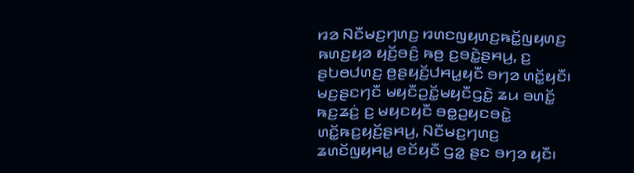ꤙꤤ ꤡꤢꤪꤗꤢ꤬ꤚꤛꤢ꤬ ꤙꤛꤢꤜꤟꤛꤢ꤬ꤒꤢꤩ꤭ꤜꤟꤛꤢ꤬ ꤒꤛꤢ꤬ꤟꤤ ꤟꤢꤩ꤬ꤋꤢꤨ꤬ ꤒꤥ꤬ ꤢ꤬ꤋꤢꤧ꤭ꤔꤌꤣ꤬, ꤢ꤬ ꤔꤝꤥꤓꤛꤢ꤬ ꤥ꤬ꤔꤟꤢꤩ꤬ꤓꤌꤣ꤭ꤟꤢꤪ ꤋꤚꤤ ꤛꤢꤩ꤭ꤟꤢꤪ꤯ ꤗꤢ꤬ꤔꤢꤚꤢꤪ ꤗꤟꤢꤪꤑꤢꤩ꤭ꤗꤟꤢꤪꤞꤢꤧ꤭ ꤘꤣ ꤋꤛꤢꤩ꤭ ꤒꤢ꤬ꤘꤢꤦ꤬ ꤢ꤬ ꤗꤟꤢꤟꤢꤪ ꤋꤥ꤭ꤑꤟꤢꤋꤢꤧ꤭ ꤛꤢꤩ꤭ꤒꤢ꤬ꤟꤢꤩ꤬ꤔꤌꤣ꤬, ꤡꤢꤪꤗꤢ꤬ꤚꤛꤢ꤬ ꤘꤛꤢꤩꤜꤟꤌꤣ꤭ ꤕꤢꤩꤟꤢꤪ ꤞꤤ꤭ ꤔꤢ ꤋꤚꤤ ꤟꤢꤪ꤯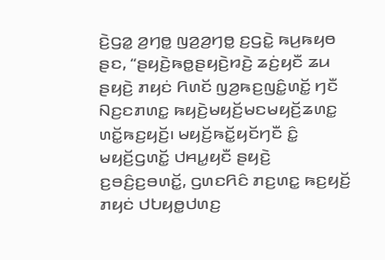ꤢꤧ꤬ꤞꤤ꤭ ꤤ꤬ꤚꤥ꤭ ꤜꤤ꤬ꤤ꤬ꤚꤥ꤭ ꤢ꤬ꤞꤢꤧ꤭ ꤒꤣ꤬ꤒꤟꤥ ꤔꤢ, “ꤔꤟꤢꤧ꤬ꤒꤥ꤭ꤔꤟꤢꤧ꤬ꤙꤢꤧ꤬ ꤘꤢꤦ꤬ꤟꤢꤪ ꤘꤣ ꤔꤟꤢꤧ꤬ ꤊꤟꤢꤦ ꤖꤛꤢꤩ ꤜꤤ꤬ꤒꤢ꤬ꤜꤢꤨ꤭ꤛꤢꤩ꤭ ꤚꤢꤪ ꤡꤢ꤬ꤢꤊꤛꤢ꤭ ꤒꤟꤢꤧ꤬ꤗꤟꤢꤩ꤬ꤗꤢꤗꤟꤢꤩ꤬ꤘꤛꤢ꤭ ꤛꤢꤩ꤭ꤒꤢ꤬ꤟꤢꤩ꤬꤯ ꤗꤟꤢꤩ꤬ꤒꤢꤩ꤭ꤟꤢꤩꤚꤢꤪ ꤢꤨ꤭ ꤗꤟꤢꤩ꤬ꤞꤛꤢꤩ꤭ ꤓꤌꤣ꤭ꤟꤢꤪ ꤔꤟꤢꤧ꤬ ꤢ꤬ꤋꤢꤨ꤬ꤢ꤬ꤋꤛꤢꤩ꤭, ꤞꤛꤢꤖꤢꤨ ꤊꤢ꤬ꤛꤢ꤭ ꤒꤢ꤬ꤟꤢꤩ꤬ ꤊꤟꤢꤦ ꤓꤝꤟꤥ꤭ꤓꤛꤢ꤬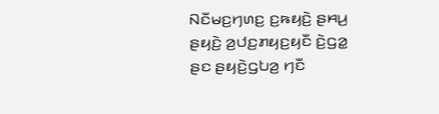ꤡꤢꤪꤗꤢ꤬ꤚꤛꤢ꤬ ꤢ꤬ꤒꤟꤢꤧ꤬ ꤔꤌꤣ꤬ ꤔꤟꤢꤧ꤬ ꤤ꤬ꤓꤢ꤬ꤊꤟꤢ꤬ꤟꤢꤪ ꤢꤧ꤬ꤞꤤ꤭ ꤔꤢ ꤔꤟꤢꤧ꤬ꤞꤝꤤ꤬ ꤚꤢꤪ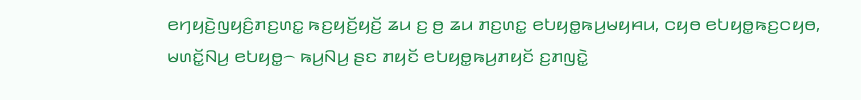ꤕꤚꤟꤢꤧ꤬ꤜꤟꤢꤨ꤬ꤊꤢ꤬ꤛꤢ꤭ ꤒꤢ꤬ꤟꤢꤩ꤬ꤟꤢꤩ꤬ ꤘꤣ ꤢ꤬ ꤥ꤬ ꤘꤣ ꤊꤢ꤬ꤛꤢ꤭ ꤕꤝꤟꤥ꤭ꤒꤣ꤬ꤗꤟꤌꤣ, ꤍꤟꤥ ꤕꤝꤟꤥ꤭ꤒꤢ꤬ꤍꤟꤥ, ꤗꤛꤢꤩ꤭ꤡꤣ꤬ ꤕꤝꤟꤥ꤭꤮ ꤒꤣ꤬ꤡꤣ꤬ ꤔꤢ ꤊꤟꤢꤩ ꤕꤝꤟꤥ꤭ꤒꤣ꤬ꤊꤟꤢꤩ ꤢ꤬ꤊꤜꤢꤧ꤭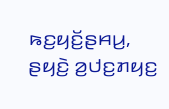ꤒꤢ꤬ꤟꤢꤩ꤬ꤔꤌꤣ꤬, ꤔꤟꤢꤧ꤬ ꤤ꤬ꤓꤢ꤬ꤊꤟꤢ꤬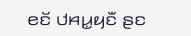ꤕꤢꤩ ꤓꤌꤣ꤭ꤟꤢꤪ ꤔꤢ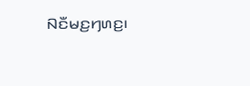ꤡꤢꤪꤗꤢ꤬ꤚꤛꤢ꤬꤯